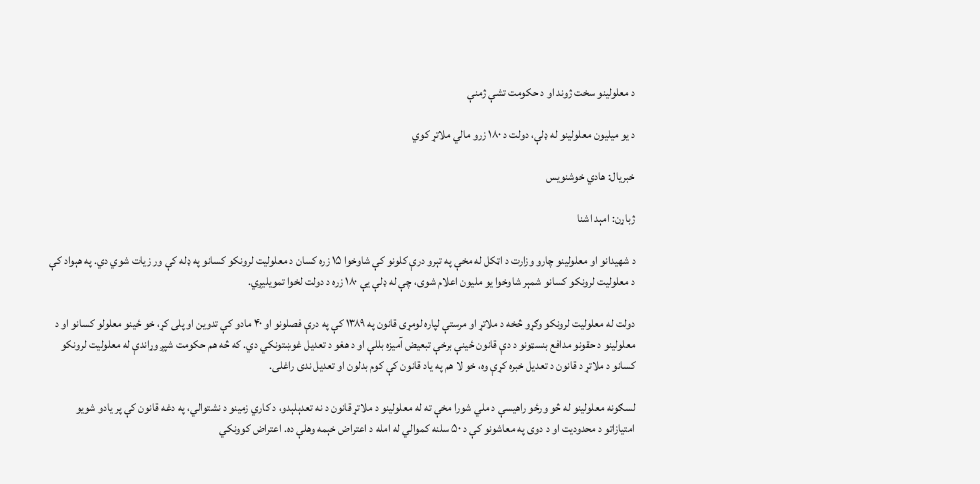د معلولينو سخت ژوند او د حکومت تشې ژمنې

د يو ميليون معلولينو له ډلې، دولت د ۱۸۰ زرو مالي ملاتړ کوي

خبریال: هادي خوشنویس

ژباړن: امېد اشنا

د شهیدانو او معلولینو چارو وزارت د اټکل له مخې په تېرو درې کلونو کې شاوخوا ۱۵ زره کسان د معلولیت لرونکو کسانو په ډله کې ور زيات شوي دي. په هېواد کې د معلولیت لرونکو کسانو شمېر شاوخوا یو ملیون اعلام شوی، چې له ډلې يې ۱۸۰ زره د دولت لخوا تمويليږي.

دولت له معلولیت لرونکو وګړو څخه د ملاتړ او مرستې لپاره لومړی قانون په ۱۳۸۹ کې په درې فصلونو او ۴۰ مادو کې تدوين او پلی کړ، خو ځينو معلولو کسانو او د معلولينو د حقونو مدافع بنسټونو د دې قانون ځينې برخې تبعيض آميزه بللې او د هغو د تعديل غوښتونکي دي. که څه هم حکومت شپږ وړاندې له معلولیت لرونکو کسانو د ملاتړ د قانون د تعديل خبره کړې وه، خو لا هم په ياد قانون کې کوم بدلون او تعديل ندی راغلی.

لسګونه معلولينو له څو ورځو راهيسې د ملي شورا مخې ته له معلولينو د ملاتړ قانون د نه تعدېلېدو، د کاري زمينو د نشتوالي، په دغه قانون کې پر يادو شويو امتيازاتو د محدوديت او د دوی په معاشونو کې د ۵۰ سلنه کموالي له امله د اعتراض خېمه وهلې ده. اعتراض کوونکي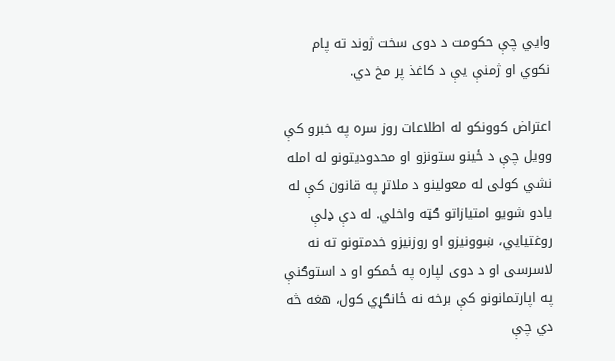وايي چې حکومت د دوی سخت ژوند ته پام نکوي او ژمنې يې د کاغذ پر مخ دي.

اعتراض کوونکو له اطلاعات روز سره په خبرو کې وويل چې د ځينو ستونزو او محدوديتونو له امله نشي کولی له معولينو د ملاتړ په قانون کې له يادو شويو امتيازاتو ګټه واخلي. له دې ډلې روغتيايي، ښوونيزو او روزنيزو خدمتونو ته نه لاسرسی او د دوی لپاره په ځمکو او د استوګنې په اپارتمانونو کې برخه نه ځانګړي کول، هغه څه دي چې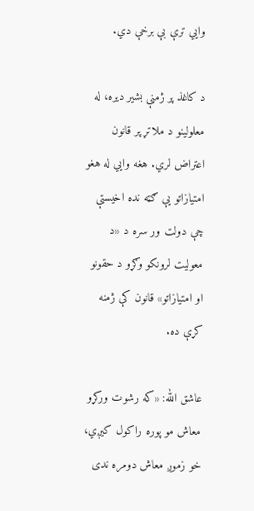وايي ترې بې برخې دي.

د کاغذ پر ژمنې بشیر دیره، له معلولينو د ملاتړ پر قانون اعتراض لري. هغه وايي له هغو امتيازاتو يې ګټه نده اخيستې چې دولت ور سره د «د معوليت لرونکو وګړو د حقونو او امتيازاتو» قانون کې ژمنه کړې ده.

عاشق الله: «که رشوت ورکړو معاش مو پوره راکول کيږي، خو زموږ معاش دومره ندی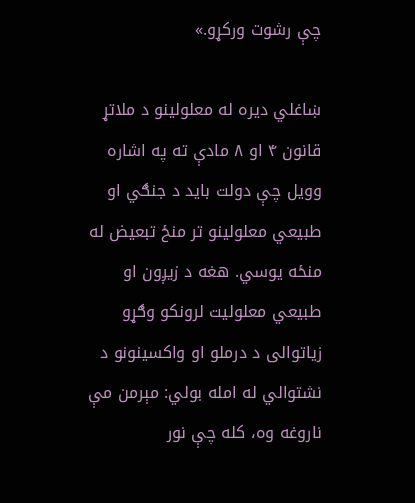چې رشوت ورکړو.»

ښاغلي ديره له معلولينو د ملاتړ قانون ۴ او ۸ مادې ته په اشاره وويل چې دولت بايد د جنګي او طبيعي معلولينو تر منځ تبعيض له منځه يوسي. هغه د زیږون او طبیعي معلولیت لرونکو وګړو زیاتوالی د درملو او واکسینونو د نشتوالي له امله بولي: مېرمن مې ناروغه وه، کله چې نور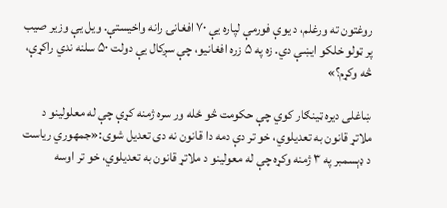روغتون ته ورغلم، د يوې فورمې لپاره يې ۷۰ افغانۍ رانه واخيستې. ويل يې وزير صيب پر ټولو خلکو ايښې دي. زه په ۵ زره افغانيو، چې سږکال يې دولت ۵۰ سلنه ندي راکړې، څه وکړم؟»

ښاغلی دیره ټینګار کوي چې حکومت څو ځله ور سره ژمنه کړې چې له معلولينو د ملاتړ قانون به تعديلوي، خو تر دې دمه دا قانون نه دی تعدیل شوی:«جمهوري رياست د ډېسمبر په ۳ ژمنه وکړه چې له معولينو د ملاتړ قانون به تعديلوي، خو تر اوسه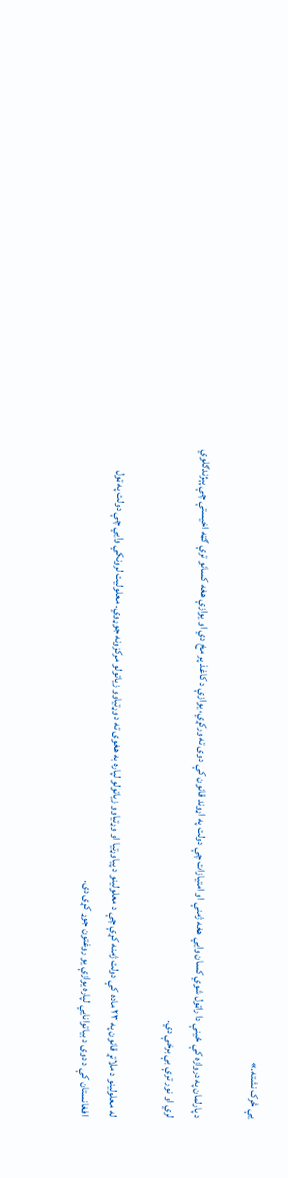يې څرک نشته.»

د پارلمان په دروازه کې ځينې دا راټول شوي کسان وايي هغه ژمنې او امتيازات چې دولت په اړوند قانون کې دوی ته ورکړي، يوازې د کاغذ پر مخ دي او يوازې هغه کسانو ترې ګټه اخيستې چې پېژندګلوي لري او نور ترې بې برخې دي.

له معلولینو د ملاتړ قانون په ۲۳ ماده کې دولت ژمنه کړې چې د معلولينو د پياوړتيا او وړتياوو زیاتولو لپاره به هغوی ته د وړتياوو زیاتولو مرکزونه جوړوي. معلوليت لرونکي وايي چې دولت په ټول افغانستان کې د دوی د بياتوانايي لپاره يوازې يو روغتون جوړ کړی دی.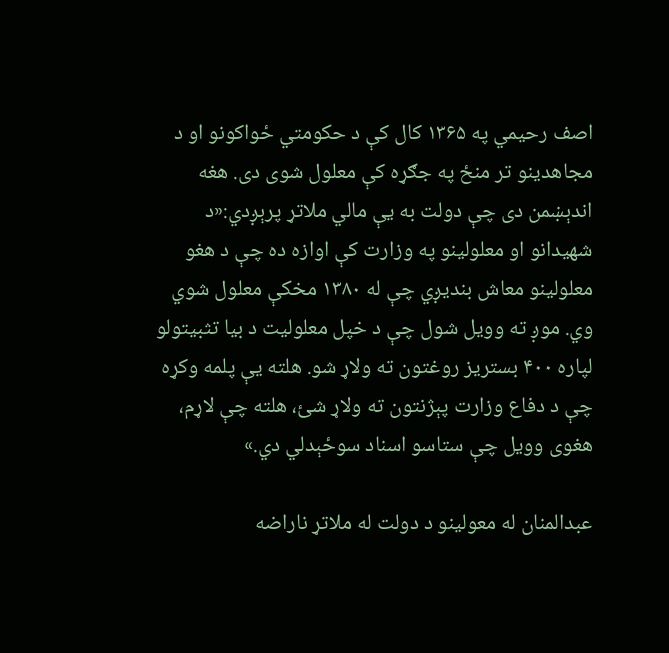اصف رحیمي په ۱۳۶۵ کال کې د حکومتي ځواکونو او د مجاهدینو تر منځ په جګړه کې معلول شوی دی. هغه اندېښمن دی چې دولت به يې مالي ملاتړ پرېږدي:«د شهیدانو او معلولینو په وزارت کې اوازه ده چې د هغو معلولينو معاش بنديږي چې له ۱۳۸۰ مخکې معلول شوي وي. موږ ته وویل شول چې د خپل معلولیت د بيا تثبيتولو لپاره ۴۰۰ بستريز روغتون ته ولاړ شو. هلته يې پلمه وکړه چې د دفاع وزارت پېژنتون ته ولاړ شئ، هلته چې لاړم، هغوی وويل چې ستاسو اسناد سوځېدلي دي.»

عبدالمنان له معولينو د دولت له ملاتړ ناراضه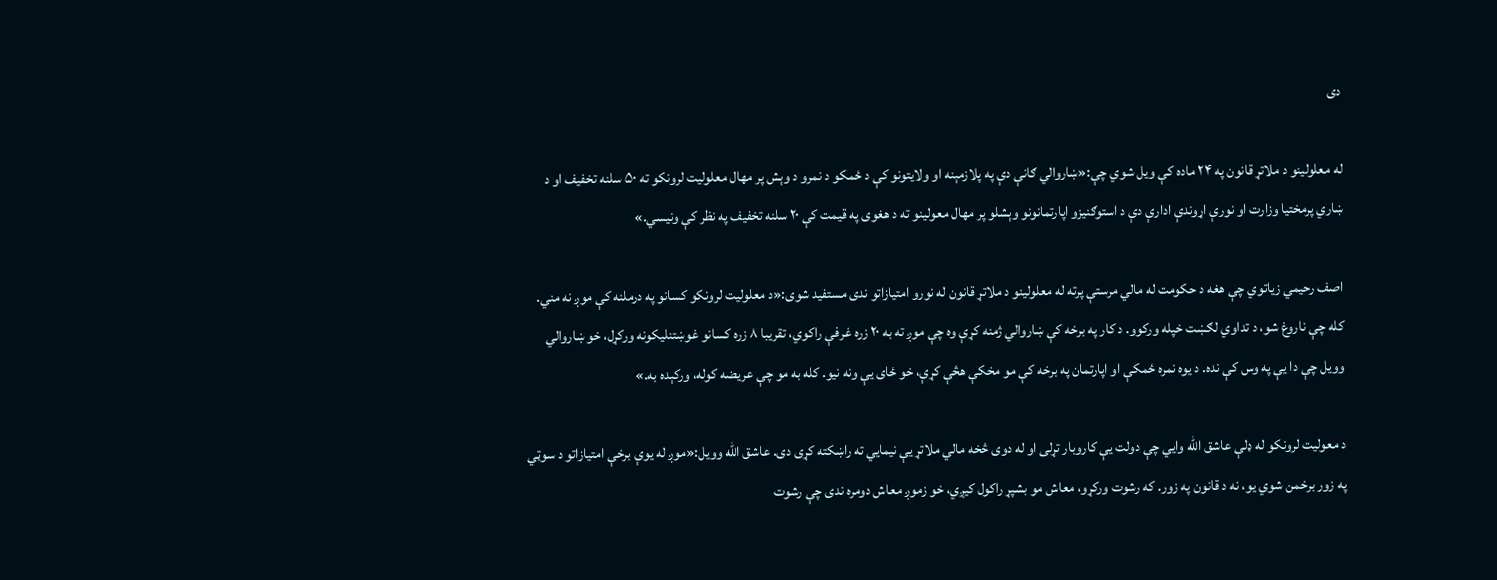دی

له معلولینو د ملاتړ قانون په ۲۴ ماده کې ويل شوي چې:«ښاروالي ګانې دې په پلازمېنه او ولايتونو کې د ځمکو د نمرو د وېش پر مهال معلوليت لرونکو ته ۵۰ سلنه تخفيف او د ښاري پرمختيا وزارت او نورې اړوندې ادارې دې د استوګنيزو اپارتمانونو وېشلو پر مهال معولينو ته د هغوی په قيمت کې ۲۰ سلنه تخفيف په نظر کې ونيسي.»

اصف رحیمي زیاتوي چې هغه د حکومت له مالي مرستې پرته له معلولینو د ملاتړ قانون له نورو امتيازاتو ندی مستفيد شوی:«د معلوليت لرونکو کسانو په درملنه کې موږ نه مني. کله چې ناروغ شو، د تداوي لګښت خپله ورکوو. د کار په برخه کې ښاروالي ژمنه کړې وه چې موږ ته به ۲۰ زره غرفې راکوي، تقريبا ۸ زره کسانو غوښتنليکونه ورکړل، خو ښاروالي وويل چې دا يې په وس کې نده. د يوه نمره ځمکې او اپارتمان په برخه کې مو مخکې هڅې کړې، خو ځای يې ونه نيو. کله به مو چې عريضه کوله، ورکېده به.»

د معوليت لرونکو له ډلې عاشق الله وايي چې دولت يې کاروبار تړلی او له دوی څخه مالي ملاتړ يې نيمايي ته راښکته کړی دی. عاشق الله وويل:«موږ له يوې برخې امتيازاتو د سوټي په زور برخمن شوي يو، نه د قانون په زور. که رشوت ورکړو، معاش مو بشپړ راکول کيږي، خو زموږ معاش دومره ندی چې رشوت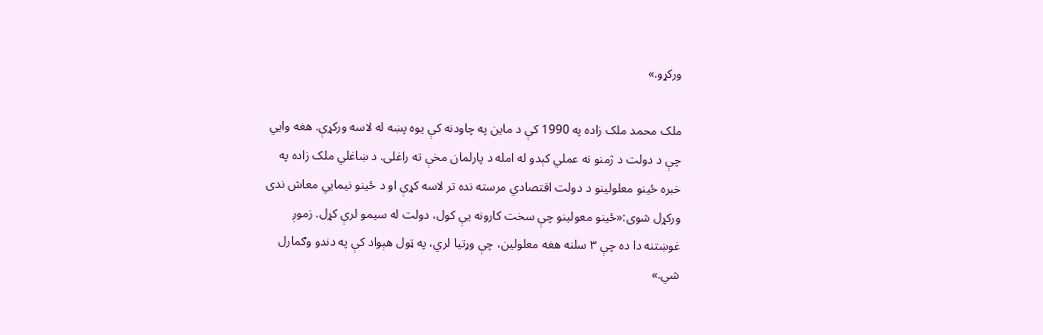ورکړو.»

ملک محمد ملک زاده په 1990 کې د ماین په چاودنه کې یوه پښه له لاسه ورکړې. هغه وايي چې د دولت د ژمنو نه عملي کېدو له امله د پارلمان مخې ته راغلی. د ښاغلي ملک زاده په خبره ځینو معلولینو د دولت اقتصادي مرسته نده تر لاسه کړې او د ځينو نيمايي معاش ندی ورکړل شوی:«ځينو معولينو چې سخت کارونه يې کول، دولت له سيمو لرې کړل. زموږ غوښتنه دا ده چې ۳ سلنه هغه معلولين، چې وړتيا لري، په ټول هېواد کې په دندو وګمارل شي.»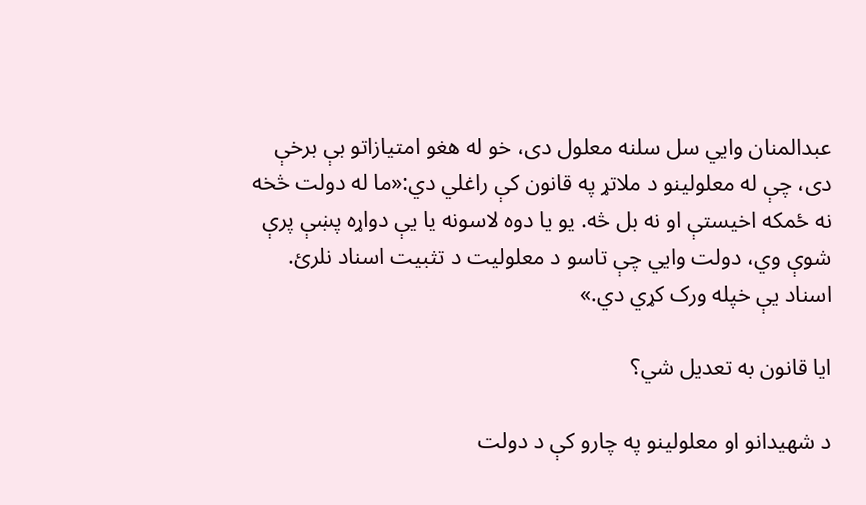عبدالمنان وايي سل سلنه معلول دی، خو له هغو امتيازاتو بې برخې دی، چې له معلولينو د ملاتړ په قانون کې راغلي دي:«ما له دولت څخه نه ځمکه اخیستې او نه بل څه. يو يا دوه لاسونه يا يې دواړه پښې پرې شوې وي، دولت وايي چې تاسو د معلوليت د تثبيت اسناد نلرئ. اسناد يې خپله ورک کړي دي.»

ایا قانون به تعدیل شي؟

د شهیدانو او معلولینو په چارو کې د دولت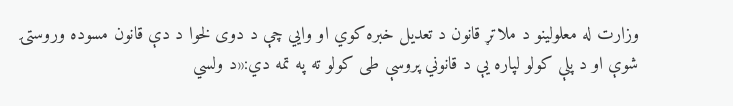وزارت له معلولينو د ملاتړ قانون د تعدیل خبره کوي او وايي چې د دوی لخوا د دې قانون مسوده وروستۍ شوې او د پلې کولو لپاره يې د قانوني پروسې طی کولو ته په تمه دي:«د ولسي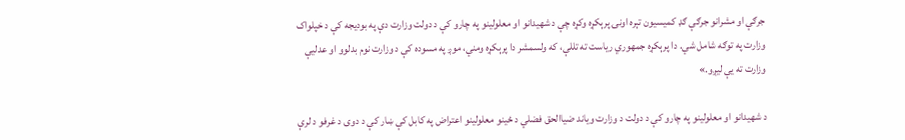جرګې او مشرانو جرګې ګډ کميسیون تېره اونۍ پرېکړه وکړه چې د شهيدانو او معلولينو په چارو کې د دولت وزارت دې په بوديجه کې د خپلواک وزارت په توګه شامل شي. دا پرېکړه جمهوري رياست ته تللې، که ولسمشر دا پرېکړه ومني، موږ په مسوده کې د وزارت نوم بدلوو او عدليې وزارت ته يې ليږو.»

د شهیدانو او معلولینو په چارو کې د دولت د وزارت ویاند ضیاالحق فضلي د ځينو معلولينو اعتراض په کابل کې ښار کې د دوی د غرفو د لرې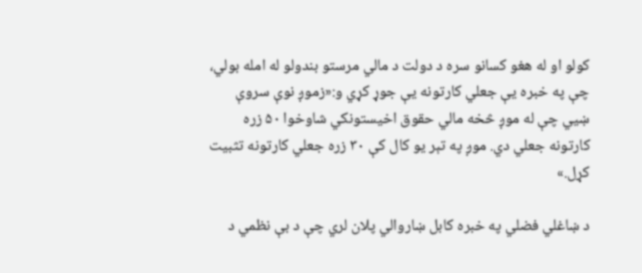کولو او له هغو کسانو سره د دولت د مالي مرستو بندولو له امله بولي، چې په خبره يې جعلي کارتونه يې جوړ کړي و:«زموږ نوې سروې ښيي چې له موږ څخه مالي حقوق اخيستونکي شاوخوا ۵۰ زره کارتونه جعلي دي. موږ په تېر يو کال کې ۳۰ زره جعلي کارتونه تثبيت کړل.»

د ښاغلي فضلي په خبره کابل ښاروالي پلان لري چې د بې نظمي د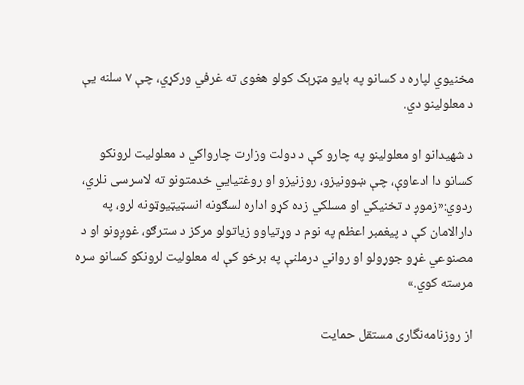مخنيوي لپاره د کسانو په بايو مټرېک کولو هغوی ته غرفي ورکړي، چې ۷ سلنه يې د معلولينو دي.

د شهیدانو او معلولینو په چارو کې د دولت وزارت چارواکي د معلولیت لرونکو کسانو دا ادعاوې، چې ښوونيزو، روزنيزو او روغتيايي خدمتونو ته لاسرسی نلري، ردوي:«زموږ د تخنيکي او مسلکي زده کړو اداره لسګونه انسټيټيوټونه لرو، په دارالامان کې د پيغمبر اعظم په نوم د وړتياوو زياتولو مرکز د سترګو، غوږونو او د مصنوعي غړو جوړولو او رواني درملنې په برخو کې له معلوليت لرونکو کسانو سره مرسته کوي.»

از روزنامه‌نگاری مستقل حمایت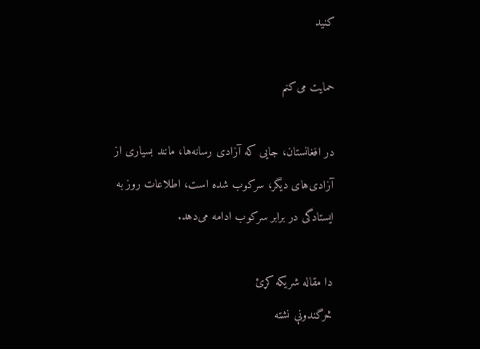کنید

حمایت می‌کنم

در افغانستان، جایی که آزادی رسانه‌ها، مانند بسیاری از آزادی‌های دیگر، سرکوب شده است، اطلاعات روز به ایستادگی در برابر سرکوب ادامه می‌دهد.

دا مقاله شریکه کړئ
څرگندونې نشته